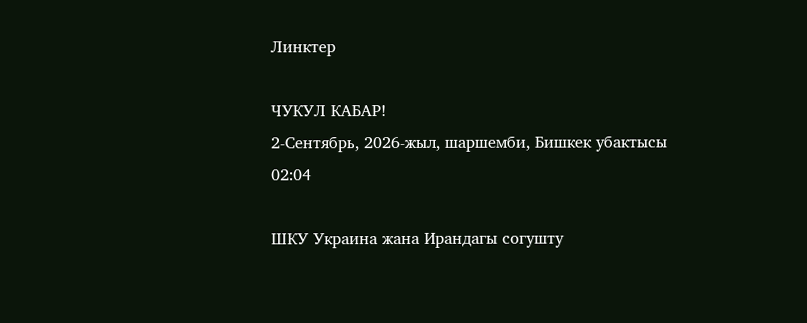Линктер

ЧУКУЛ КАБАР!
2-Сентябрь, 2026-жыл, шаршемби, Бишкек убактысы 02:04

ШКУ Украина жана Ирандагы согушту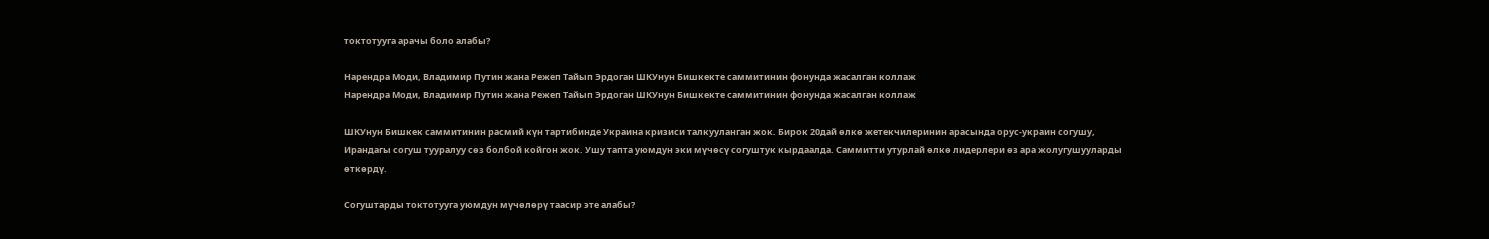токтотууга арачы боло алабы?

Нарендра Моди, Владимир Путин жана Режеп Тайып Эрдоган ШКУнун Бишкекте саммитинин фонунда жасалган коллаж
Нарендра Моди, Владимир Путин жана Режеп Тайып Эрдоган ШКУнун Бишкекте саммитинин фонунда жасалган коллаж

ШКУнун Бишкек саммитинин расмий күн тартибинде Украина кризиси талкууланган жок. Бирок 20дай өлкө жетекчилеринин арасында орус-украин согушу, Ирандагы согуш тууралуу сөз болбой койгон жок. Ушу тапта уюмдун эки мүчөсү согуштук кырдаалда. Саммитти утурлай өлкө лидерлери өз ара жолугушууларды өткөрдү.

Согуштарды токтотууга уюмдун мүчөлөрү таасир эте алабы?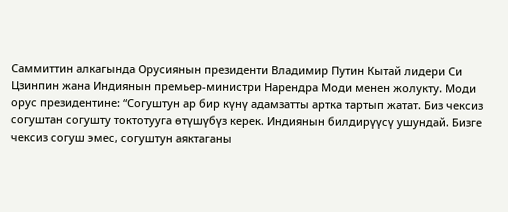Саммиттин алкагында Орусиянын президенти Владимир Путин Кытай лидери Си Цзинпин жана Индиянын премьер-министри Нарендра Моди менен жолукту. Моди орус президентине: “Согуштун ар бир күнү адамзатты артка тартып жатат. Биз чексиз согуштан согушту токтотууга өтүшүбүз керек. Индиянын билдирүүсү ушундай. Бизге чексиз согуш эмес, согуштун аяктаганы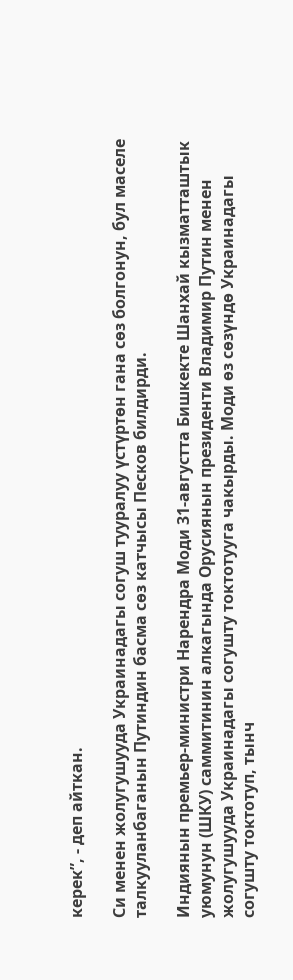керек”, - деп айткан.

Си менен жолугушууда Украинадагы согуш тууралуу үстүртөн гана сөз болгонун, бул маселе талкууланбаганын Путиндин басма сөз катчысы Песков билдирди.

Индиянын премьер-министри Нарендра Моди 31-августта Бишкекте Шанхай кызматташтык уюмунун (ШКУ) саммитинин алкагында Орусиянын президенти Владимир Путин менен жолугушууда Украинадагы согушту токтотууга чакырды. Моди өз сөзүндө Украинадагы согушту токтотуп, тынч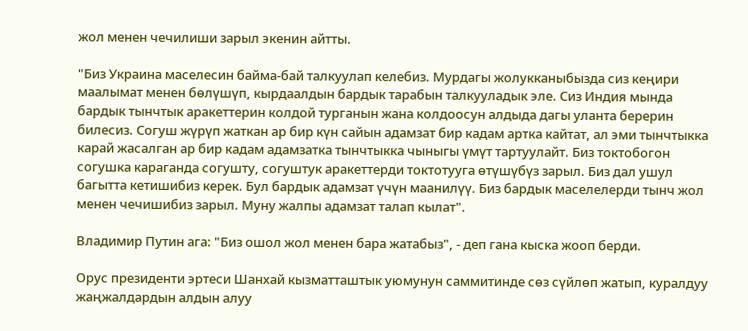жол менен чечилиши зарыл экенин айтты.

"Биз Украина маселесин байма-бай талкуулап келебиз. Мурдагы жолукканыбызда сиз кеңири маалымат менен бөлүшүп, кырдаалдын бардык тарабын талкууладык эле. Сиз Индия мында бардык тынчтык аракеттерин колдой турганын жана колдоосун алдыда дагы уланта берерин билесиз. Согуш жүрүп жаткан ар бир күн сайын адамзат бир кадам артка кайтат, ал эми тынчтыкка карай жасалган ар бир кадам адамзатка тынчтыкка чыныгы үмүт тартуулайт. Биз токтобогон согушка караганда согушту, согуштук аракеттерди токтотууга өтүшүбүз зарыл. Биз дал ушул багытта кетишибиз керек. Бул бардык адамзат үчүн маанилүү. Биз бардык маселелерди тынч жол менен чечишибиз зарыл. Муну жалпы адамзат талап кылат".

Владимир Путин ага: "Биз ошол жол менен бара жатабыз", - деп гана кыска жооп берди.

Орус президенти эртеси Шанхай кызматташтык уюмунун саммитинде сөз сүйлөп жатып, куралдуу жаңжалдардын алдын алуу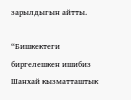зарылдыгын айтты.

“Бишкектеги биргелешкен ишибиз Шанхай кызматташтык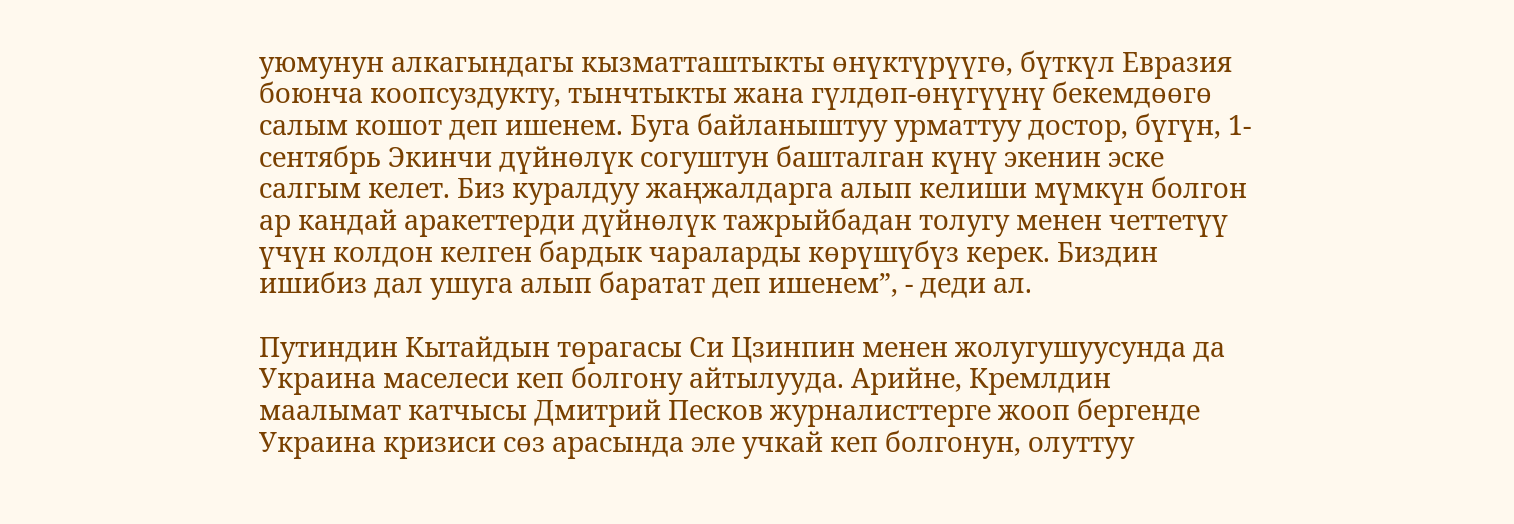уюмунун алкагындагы кызматташтыкты өнүктүрүүгө, бүткүл Евразия боюнча коопсуздукту, тынчтыкты жана гүлдөп-өнүгүүнү бекемдөөгө салым кошот деп ишенем. Буга байланыштуу урматтуу достор, бүгүн, 1-сентябрь Экинчи дүйнөлүк согуштун башталган күнү экенин эске салгым келет. Биз куралдуу жаңжалдарга алып келиши мүмкүн болгон ар кандай аракеттерди дүйнөлүк тажрыйбадан толугу менен четтетүү үчүн колдон келген бардык чараларды көрүшүбүз керек. Биздин ишибиз дал ушуга алып баратат деп ишенем”, - деди ал.

Путиндин Кытайдын төрагасы Си Цзинпин менен жолугушуусунда да Украина маселеси кеп болгону айтылууда. Арийне, Кремлдин маалымат катчысы Дмитрий Песков журналисттерге жооп бергенде Украина кризиси сөз арасында эле учкай кеп болгонун, олуттуу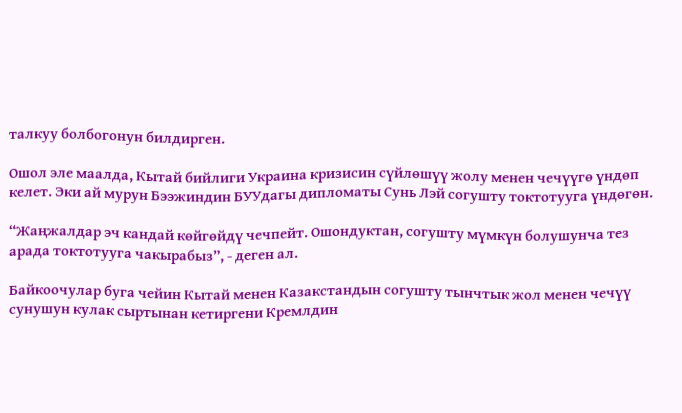талкуу болбогонун билдирген.

Ошол эле маалда, Кытай бийлиги Украина кризисин сүйлөшүү жолу менен чечүүгө үндөп келет. Эки ай мурун Бээжиндин БУУдагы дипломаты Сунь Лэй согушту токтотууга үндөгөн.

“Жаңжалдар эч кандай көйгөйдү чечпейт. Ошондуктан, согушту мүмкүн болушунча тез арада токтотууга чакырабыз”, - деген ал.

Байкоочулар буга чейин Кытай менен Казакстандын согушту тынчтык жол менен чечүү сунушун кулак сыртынан кетиргени Кремлдин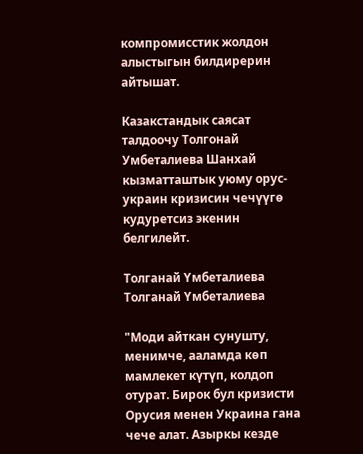компромисстик жолдон алыстыгын билдирерин айтышат.

Казакстандык саясат талдоочу Толгонай Умбеталиева Шанхай кызматташтык уюму орус-украин кризисин чечүүгө кудуретсиз экенин белгилейт.

Толганай Үмбеталиева
Толганай Үмбеталиева

"Моди айткан сунушту, менимче, ааламда көп мамлекет күтүп, колдоп отурат. Бирок бул кризисти Орусия менен Украина гана чече алат. Азыркы кезде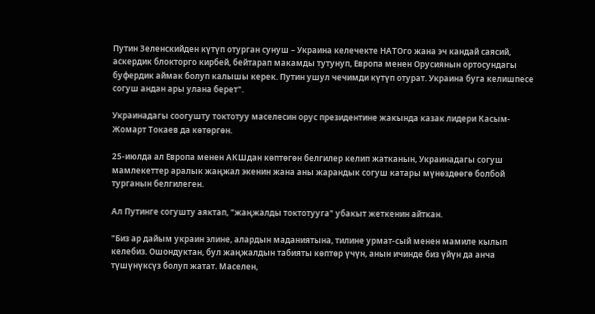Путин Зеленскийден күтүп отурган сунуш – Украина келечекте НАТОго жана эч кандай саясий, аскердик блокторго кирбей, бейтарап макамды тутунуп, Европа менен Орусиянын ортосундагы буфердик аймак болуп калышы керек. Путин ушул чечимди күтүп отурат. Украина буга келишпесе согуш андан ары улана берет".

Украинадагы соогушту токтотуу маселесин орус президентине жакында казак лидери Касым-Жомарт Токаев да көтөргөн.

25-июлда ал Европа менен АКШдан көптөгөн белгилер келип жатканын, Украинадагы согуш мамлекеттер аралык жаңжал экенин жана аны жарандык согуш катары мүнөздөөгө болбой турганын белгилеген.

Ал Путинге согушту аяктап, "жаңжалды токтотууга" убакыт жеткенин айткан.

"Биз ар дайым украин элине, алардын маданиятына, тилине урмат-сый менен мамиле кылып келебиз. Ошондуктан, бул жаңжалдын табияты көптөр үчүн, анын ичинде биз үйүн да анча түшүнүксүз болуп жатат. Маселен,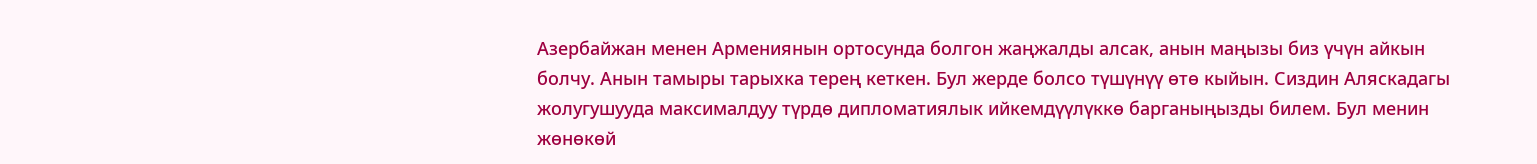Азербайжан менен Армениянын ортосунда болгон жаңжалды алсак, анын маңызы биз үчүн айкын болчу. Анын тамыры тарыхка терең кеткен. Бул жерде болсо түшүнүү өтө кыйын. Сиздин Аляскадагы жолугушууда максималдуу түрдө дипломатиялык ийкемдүүлүккө барганыңызды билем. Бул менин жөнөкөй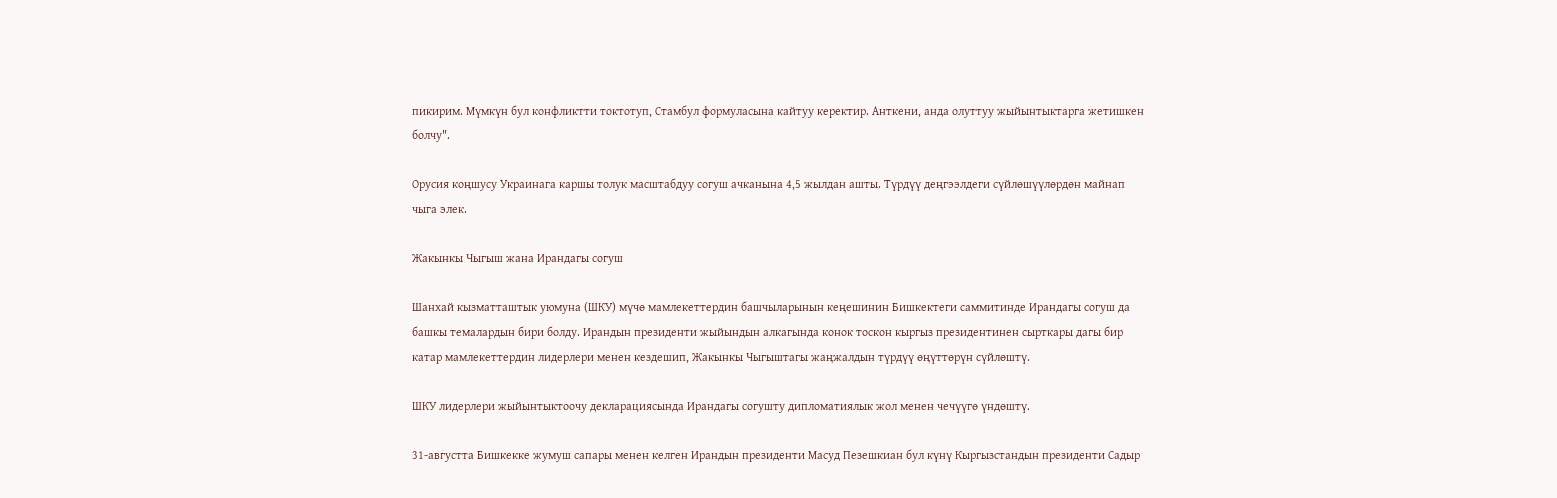пикирим. Мүмкүн бул конфликтти токтотуп, Стамбул формуласына кайтуу керектир. Анткени, анда олуттуу жыйынтыктарга жетишкен болчу".

Орусия коңшусу Украинага каршы толук масштабдуу согуш ачканына 4,5 жылдан ашты. Түрдүү деңгээлдеги сүйлөшүүлөрдөн майнап чыга элек.

Жакынкы Чыгыш жана Ирандагы согуш

Шанхай кызматташтык уюмуна (ШКУ) мүчө мамлекеттердин башчыларынын кеңешинин Бишкектеги саммитинде Ирандагы согуш да башкы темалардын бири болду. Ирандын президенти жыйындын алкагында конок тоскон кыргыз президентинен сырткары дагы бир катар мамлекеттердин лидерлери менен кездешип, Жакынкы Чыгыштагы жаңжалдын түрдүү өңүттөрүн сүйлөштү.

ШКУ лидерлери жыйынтыктоочу декларациясында Ирандагы согушту дипломатиялык жол менен чечүүгө үндөштү.

31-августта Бишкекке жумуш сапары менен келген Ирандын президенти Масуд Пезешкиан бул күнү Кыргызстандын президенти Садыр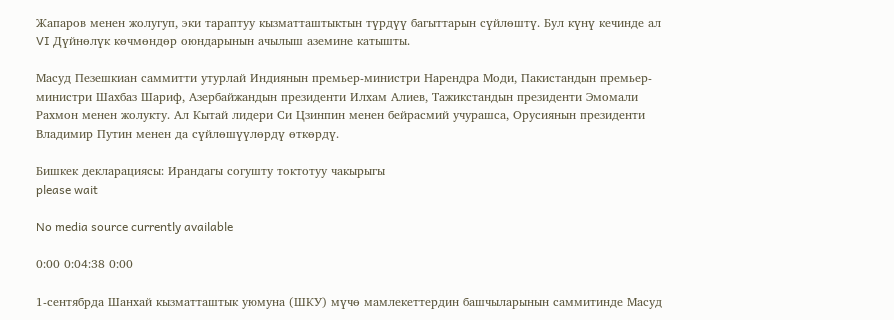Жапаров менен жолугуп, эки тараптуу кызматташтыктын түрдүү багыттарын сүйлөштү. Бул күнү кечинде ал VI Дүйнөлүк көчмөндөр оюндарынын ачылыш аземине катышты.

Масуд Пезешкиан саммитти утурлай Индиянын премьер-министри Нарендра Моди, Пакистандын премьер-министри Шахбаз Шариф, Азербайжандын президенти Илхам Алиев, Тажикстандын президенти Эмомали Рахмон менен жолукту. Ал Кытай лидери Си Цзинпин менен бейрасмий учурашса, Орусиянын президенти Владимир Путин менен да сүйлөшүүлөрдү өткөрдү.

Бишкек декларациясы: Ирандагы согушту токтотуу чакырыгы
please wait

No media source currently available

0:00 0:04:38 0:00

1-сентябрда Шанхай кызматташтык уюмуна (ШКУ) мүчө мамлекеттердин башчыларынын саммитинде Масуд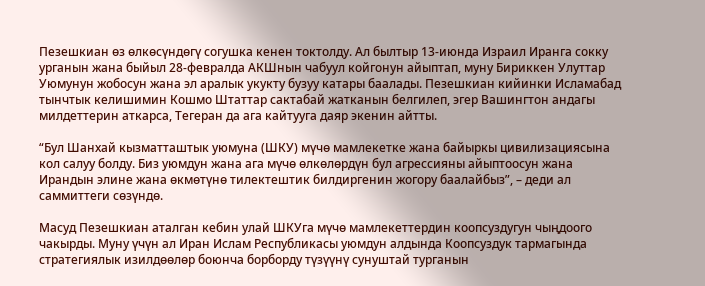Пезешкиан өз өлкөсүндөгү согушка кенен токтолду. Ал былтыр 13-июнда Израил Иранга сокку урганын жана быйыл 28-февралда АКШнын чабуул койгонун айыптап, муну Бириккен Улуттар Уюмунун жобосун жана эл аралык укукту бузуу катары баалады. Пезешкиан кийинки Исламабад тынчтык келишимин Кошмо Штаттар сактабай жатканын белгилеп, эгер Вашингтон андагы милдеттерин аткарса, Тегеран да ага кайтууга даяр экенин айтты.

“Бул Шанхай кызматташтык уюмуна (ШКУ) мүчө мамлекетке жана байыркы цивилизациясына кол салуу болду. Биз уюмдун жана ага мүчө өлкөлөрдүн бул агрессияны айыптоосун жана Ирандын элине жана өкмөтүнө тилектештик билдиргенин жогору баалайбыз”, – деди ал саммиттеги сөзүндө.

Масуд Пезешкиан аталган кебин улай ШКУга мүчө мамлекеттердин коопсуздугун чыңдоого чакырды. Муну үчүн ал Иран Ислам Республикасы уюмдун алдында Коопсуздук тармагында стратегиялык изилдөөлөр боюнча борборду түзүүнү сунуштай турганын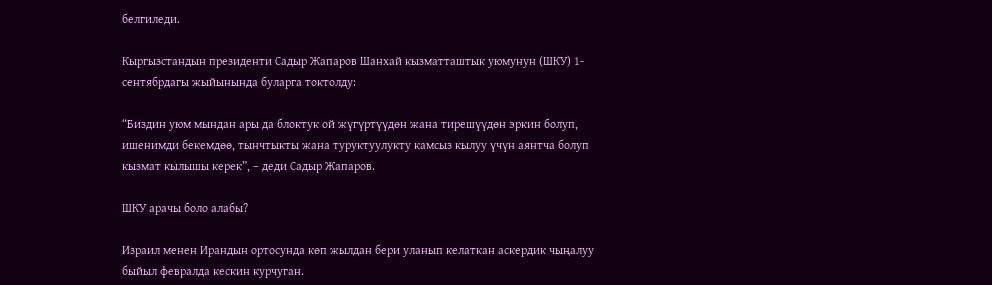белгиледи.

Кыргызстандын президенти Садыр Жапаров Шанхай кызматташтык уюмунун (ШКУ) 1-сентябрдагы жыйынында буларга токтолду:

“Биздин уюм мындан ары да блоктук ой жүгүртүүдөн жана тирешүүдөн эркин болуп, ишенимди бекемдөө, тынчтыкты жана туруктуулукту камсыз кылуу үчүн аянтча болуп кызмат кылышы керек”, – деди Садыр Жапаров.

ШКУ арачы боло алабы?

Израил менен Ирандын ортосунда көп жылдан бери уланып келаткан аскердик чыңалуу быйыл февралда кескин курчуган.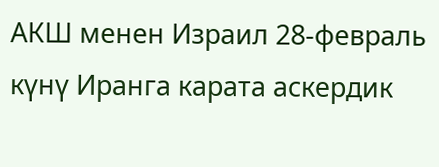АКШ менен Израил 28-февраль күнү Иранга карата аскердик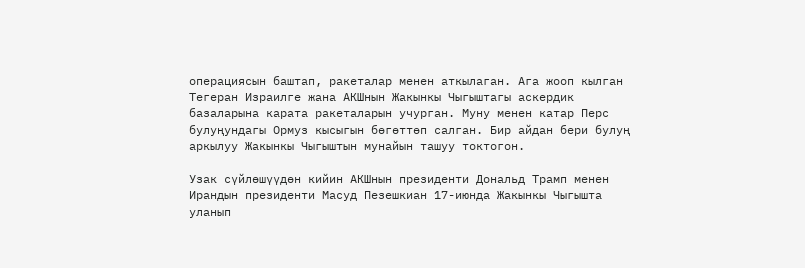операциясын баштап, ракеталар менен аткылаган. Ага жооп кылган Тегеран Израилге жана АКШнын Жакынкы Чыгыштагы аскердик базаларына карата ракеталарын учурган. Муну менен катар Перс булуңундагы Ормуз кысыгын бөгөттөп салган. Бир айдан бери булуң аркылуу Жакынкы Чыгыштын мунайын ташуу токтогон.

Узак сүйлөшүүдөн кийин АКШнын президенти Дональд Трамп менен Ирандын президенти Масуд Пезешкиан 17-июнда Жакынкы Чыгышта уланып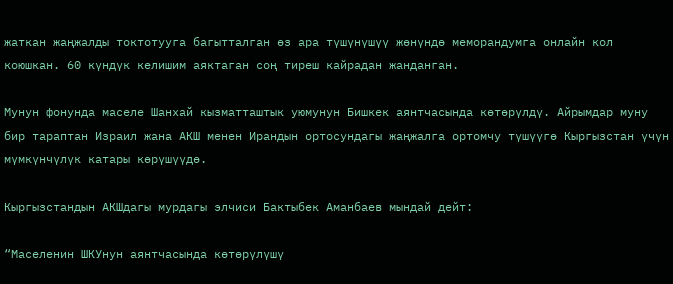жаткан жаңжалды токтотууга багытталган өз ара түшүнүшүү жөнүндө меморандумга онлайн кол коюшкан. 60 күндүк келишим аяктаган соң тиреш кайрадан жанданган.

Мунун фонунда маселе Шанхай кызматташтык уюмунун Бишкек аянтчасында көтөрүлдү. Айрымдар муну бир тараптан Израил жана АКШ менен Ирандын ортосундагы жаңжалга ортомчу түшүүгө Кыргызстан үчүн мүмкүнчүлүк катары көрүшүүдө.

Кыргызстандын АКШдагы мурдагы элчиси Бактыбек Аманбаев мындай дейт:

“Маселенин ШКУнун аянтчасында көтөрүлүшү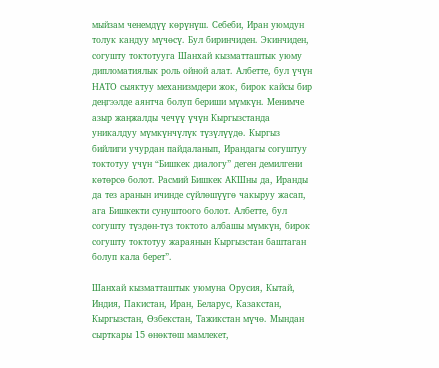мыйзам ченемдүү көрүнүш. Себеби, Иран уюмдун толук кандуу мүчөсү. Бул биринчиден. Экинчиден, согушту токтотууга Шанхай кызматташтык уюму дипломатиялык роль ойной алат. Албетте, бул үчүн НАТО сыяктуу механизмдери жок, бирок кайсы бир деңгээлде аянтча болуп бериши мүмкүн. Менимче азыр жаңжалды чечүү үчүн Кыргызстанда уникалдуу мүмкүнчүлүк түзүлүүдө. Кыргыз бийлиги учурдан пайдаланып, Ирандагы согуштуу токтотуу үчүн “Бишкек диалогу” деген демилгени көтөрсө болот. Расмий Бишкек АКШны да, Иранды да тез аранын ичинде сүйлөшүүгө чакыруу жасап, ага Бишкекти сунуштоого болот. Албетте, бул согушту түздөн-түз токтото албашы мүмкүн, бирок согушту токтотуу жараянын Кыргызстан баштаган болуп кала берет”.

Шанхай кызматташтык уюмуна Орусия, Кытай, Индия, Пакистан, Иран, Беларус, Казакстан, Кыргызстан, Өзбекстан, Тажикстан мүчө. Мындан сырткары 15 өнөктөш мамлекет,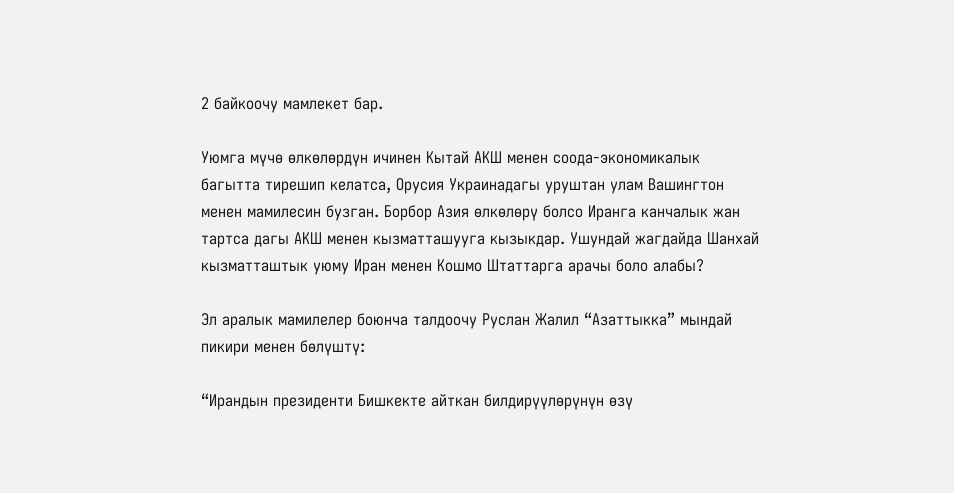2 байкоочу мамлекет бар.

Уюмга мүчө өлкөлөрдүн ичинен Кытай АКШ менен соода-экономикалык багытта тирешип келатса, Орусия Украинадагы уруштан улам Вашингтон менен мамилесин бузган. Борбор Азия өлкөлөрү болсо Иранга канчалык жан тартса дагы АКШ менен кызматташууга кызыкдар. Ушундай жагдайда Шанхай кызматташтык уюму Иран менен Кошмо Штаттарга арачы боло алабы?

Эл аралык мамилелер боюнча талдоочу Руслан Жалил “Азаттыкка” мындай пикири менен бөлүштү:

“Ирандын президенти Бишкекте айткан билдирүүлөрүнүн өзү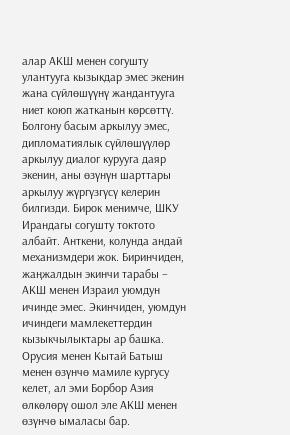алар АКШ менен согушту улантууга кызыкдар эмес экенин жана сүйлөшүүнү жандантууга ниет коюп жатканын көрсөттү. Болгону басым аркылуу эмес, дипломатиялык сүйлөшүүлөр аркылуу диалог курууга даяр экенин, аны өзүнүн шарттары аркылуу жүргүзгүсү келерин билгизди. Бирок менимче, ШКУ Ирандагы согушту токтото албайт. Анткени, колунда андай механизмдери жок. Биринчиден, жаңжалдын экинчи тарабы – АКШ менен Израил уюмдун ичинде эмес. Экинчиден, уюмдун ичиндеги мамлекеттердин кызыкчылыктары ар башка. Орусия менен Кытай Батыш менен өзүнчө мамиле кургусу келет, ал эми Борбор Азия өлкөлөрү ошол эле АКШ менен өзүнчө ымаласы бар.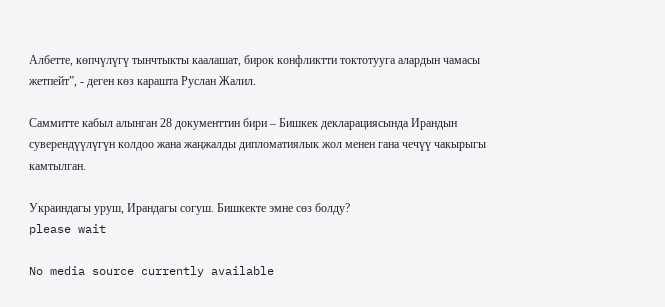Албетте, көпчүлүгү тынчтыкты каалашат, бирок конфликтти токтотууга алардын чамасы жетпейт”, - деген көз карашта Руслан Жалил.

Саммитте кабыл алынган 28 документтин бири – Бишкек декларациясында Ирандын суверендүүлүгүн колдоо жана жаңжалды дипломатиялык жол менен гана чечүү чакырыгы камтылган.

Украиндагы уруш, Ирандагы согуш. Бишкекте эмне сөз болду?
please wait

No media source currently available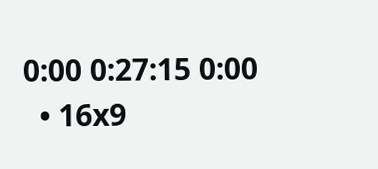0:00 0:27:15 0:00
  • 16x9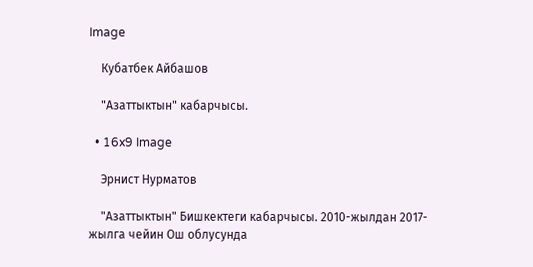Image

    Кубатбек Айбашов

    "Азаттыктын" кабарчысы.

  • 16x9 Image

    Эрнист Нурматов

    "Азаттыктын" Бишкектеги кабарчысы. 2010-жылдан 2017-жылга чейин Ош облусунда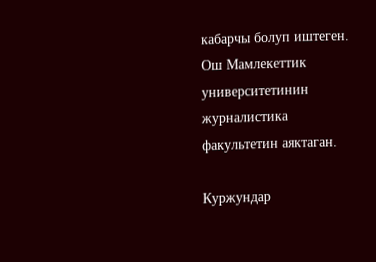кабарчы болуп иштеген. Ош Мамлекеттик университетинин журналистика факультетин аяктаган.

Куржундар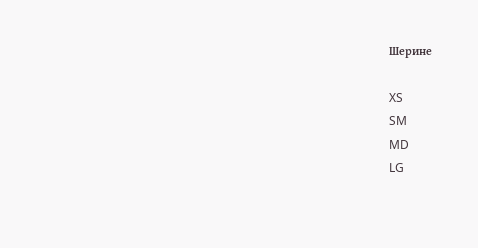Шерине

XS
SM
MD
LG